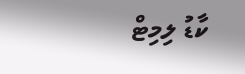ކާޑު ލިމިޓް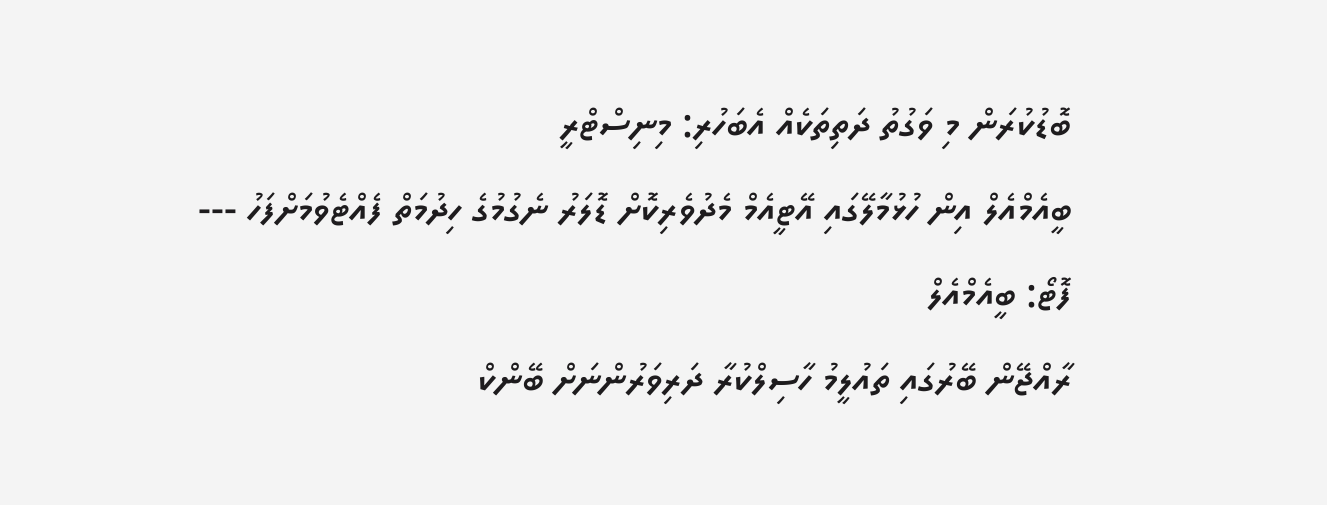ބޮޑުކުރަން މި ވަގުތު ދަތިތަކެއް އެބަހުރި: މިނިސްޓްރީ
ބީއެމްއެލް އިން ހުޅުމާލޭގައި އޭޓީއެމް މެދުވެރިކޮށް ޑޮލަރު ނެގުމުގެ ހިދުމަތް ފެއްޓެވުމަށްފަހު --- ފޮޓޯ: ބީއެމްއެލް
ރާއްޖޭން ބޭރުގައި ތައުލީމު ހާސިލްކުރާ ދަރިވަރުންނަށް ބޭންކް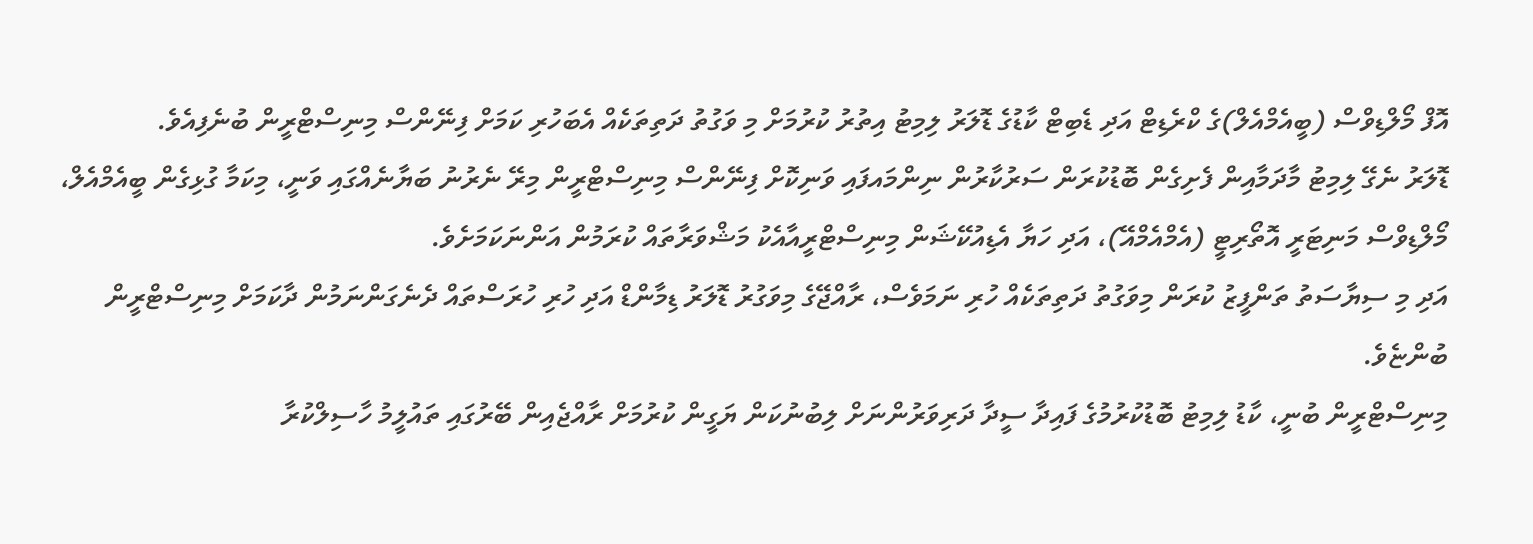އޮފް މޯލްޑިވްސް (ބީއެމްއެލް)ގެ ކްރެޑިޓް އަދި ޑެބިޓް ކާޑުގެ ޑޮލަރު ލިމިޓު އިތުރު ކުރުމަށް މި ވަގުތު ދަތިތަކެއް އެބަހުރި ކަމަށް ފިނޭންސް މިނިސްޓްރީން ބުނެފިއެވެ.
ޑޮލަރު ނެގޭ ލިމިޓު މާދަމާއިން ފެށިގެން ބޮޑުކުރަން ސަރުކާރުން ނިންމައފައި ވަނިކޮށް ފިނޭންސް މިނިސްޓްރީން މިރޭ ނެރުނު ބަޔާނެއްގައި ވަނީ، މިކަމާ ގުޅިގެން ބީއެމްއެލް، މޯލްޑިވްސް މަނިޓަރީ އޮތޯރިޓީ (އެމްއެމްއޭ)، އަދި ހަޔާ އެޑިއުކޭޝަން މިނިސްޓްރީއާއެކު މަޝްވަރާތައް ކުރަމުން އަންނަކަމަށެވެ.
އަދި މި ސިޔާސަތު ތަންފީޒު ކުރަން މިވަގުތު ދަތިތަކެއް ހުރި ނަމަވެސް، ރާއްޖޭގެ މިވަގުރު ޑޮލަރު ޑިމާންޑް އަދި ހުރި ހުރަސްތައް ދެނެގަންނަމުން ދާކަމަށް މިނިސްޓްރީން ބުންޏެވެ.
މިނިސްޓްރީން ބުނީ، ކާޑު ލިމިޓު ބޮޑުކުރުމުގެ ފައިދާ ސީދާ ދަރިވަރުންނަށް ލިބުނުކަން ޔަގީން ކުރުމަށް ރާއްޖެއިން ބޭރުގައި ތައުލީމު ހާސިލްކުރާ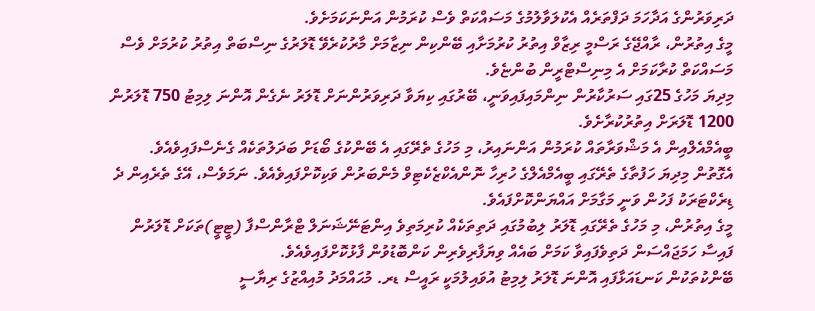ދަރިވަރުންގެ އަދާހަމަ ދަފްތަރެއް އެކުލަވާލުމުގެ މަސައްކަތް ވެސް ކުރަމުން އަންނަކަމަށެވެ.
މީގެ އިތުރުން، ރާއްޖޭގެ ރަސްމީ ރިޒާވް އިތުރު ކުރުމަށާއި ބޭންކިން ނިޒާމަށް މާރުކުރެވޭ ޑޮލަރުގެ ނިސްބަތް އިތުރު ކުރުމަށް ވެސް މަސައްކަތް ކުރާކަމަށް އެ މިނިސްޓްރީން ބުންޏެވެ.
މިދިޔަ މަހުގެ 25ގައި ސަރުކާރުން ނިންމައިފައިވަނީ، ބޭރުގައި ކިޔަވާ ދަރިވަރުންނަށް ޑޮލަރު ނެގެން އޮންނަ ލިމިޓު 750 ޑޮލަރުން 1200 ޑޮލަރަށް އިތުރުކުރާށެވެ.
ބީއެމްއެލްއިން އެ މަޝްވަރާތައް ކުރަމުން އަންނައިރު، މި މަހުގެ ތެރޭގައި އެ ބޭންކުގެ ބޯޑަށް ބަދަލުތަކެއް ގެނެސްފައިވެއެވެ. އެގޮތުން މިދިޔަ ހަފުތާގެ ތެރޭގައި ބީއެމްއެލްގެ ހުރިހާ ނޮންއެކްޒެކެޓިވް މެންބަރުން ވަކިކޮށްފައިވެއެވެ. ނަމަވެސް، އޭގެ ތެރެއިން ދެ ޑިރެކްޓަރަކު ފަހުން ވަނީ މަގާމަށް އައްޔަންކޮށްފައެވެ.
މީގެ އިތުރުން، މި މަހުގެ ތެރޭގައި ޑޮލަރު ލިބުމުގައި ދަތިތަކެއް ކުރިމަތިވެ އިންޓަނޭޝަނަލް ޓްރާންސްފާ (ޓީޓީ)ތަކަށް ޑޮލަރުން ފައިސާ ހަމަޖައްސަން ދަތިވެފައިވާ ކަމަށް ބައެއް ވިޔަފާރިވެރިން ކަންބޮޑުވުން ފާޅުކޮށްފައިވެއެވެ.
ބޭންކުތަކުން ކަނޑައަޅާފައި އޮންނަ ޑޮލަރު ލިމިޓު އުވައިލުމަކީ ރައީސް ޑރ. މުޙައްމަދު މުއިއްޒުގެ ރިޔާސީ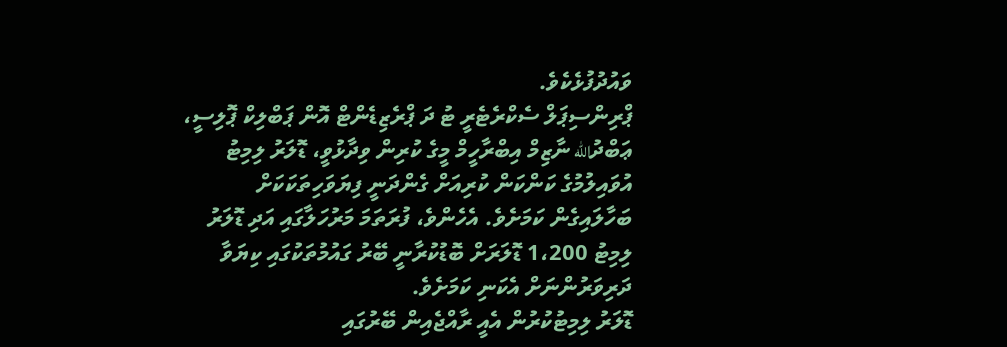ވައުދުފުޅެކެވެ.
ޕްރިންސިޕަލް ސެކްރެޓެރީ ޓު ދަ ޕްރެޒިޑެންޓް އޮން ޕަބްލިކް ޕޮލިސީ، ޢަބްދުالله ނާޒިމް އިބްރާހީމް މީގެ ކުރިން ވިދާޅުވީ، ޑޮލަރު ލިމިޓު އުވައިލުމުގެ ކަންކަން ކުރިއަށް ގެންދަނީ ފިޔަވަހިތަކަކަށް ބަހާލައިގެން ކަމަށެވެ. އެހެންވެ، ފުރަތަމަ މަރުހަލާގައި އަދި ޑޮލަރު ލިމިޓު 1،200 ޑޮލަރަށް ބޮޑުކުރާނީ ބޭރު ގައުމުތަކުގައި ކިޔަވާ ދަރިވަރުންނަށް އެކަނި ކަމަށެވެ.
ޑޮލަރު ލިމިޓުކުރުން އެއީ ރާއްޖެއިން ބޭރުގައި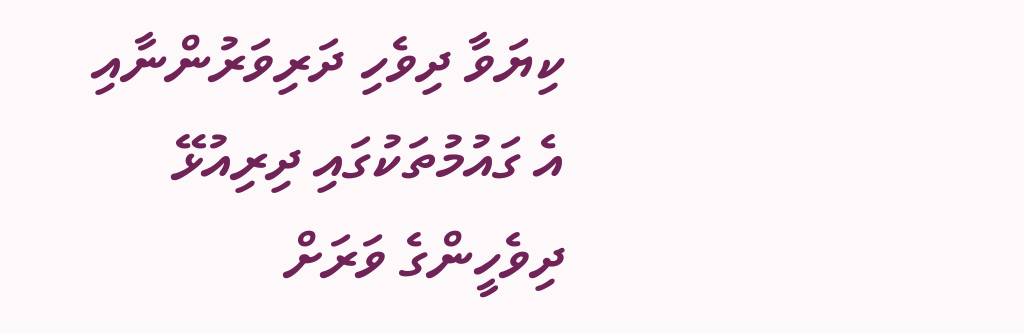ކިޔަވާ ދިވެހި ދަރިވަރުންނާއި އެ ގައުމުތަކުގައި ދިރިއުޅޭ ދިވެހީންގެ ވަރަށް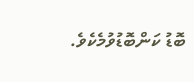ބޮޑު ކަންބޮޑުވުމެކެވެ.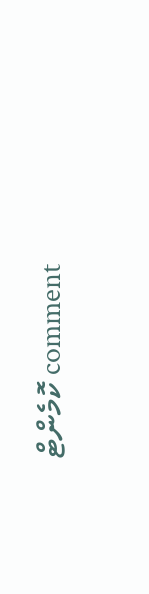comment ކޮމެންޓް